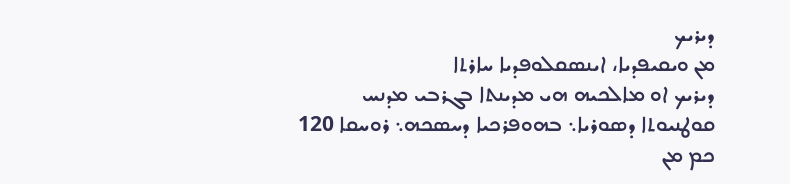ܕܝܪܝܟ
ܡܢ ܘܝܩܝܦܕܝܐ، ܐܝܢܣܩܠܘܦܕܝܐ ܚܐܪܬܐ
ܕܝܪܝܟ ܐܘ ܡܐܠܟܝܗ ܗܝ ܡܕܝܢܬܐ ܒܓܪܒܝ ܡܕܢܚ ܩܘܛܢܝܘܬܐ ܕܣܘܪܝܐ܆ ܒܗܘܦܪܟܝܐ ܕܚܣܟܗ܆ ܪܘܚܩܐ 120 ܟܡ ܡܢ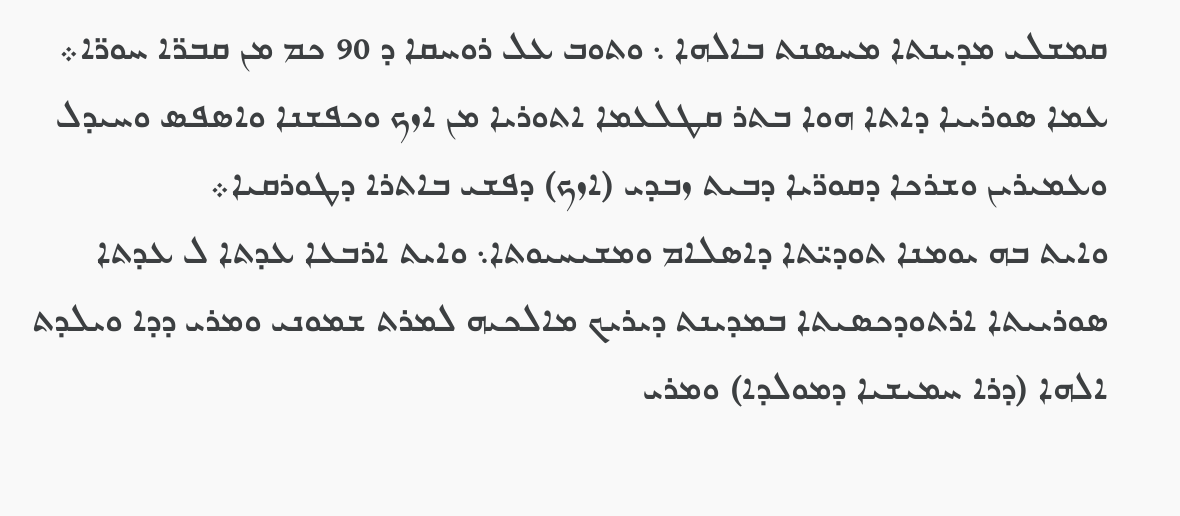ܩܡܫܠܝ ܡܕܝܢܬܐ ܡܚܣܢܬ ܒܐܠܗܐ ܆ ܘܬܘܒ ܥܠ ܪܘܚܩܐ ܕ 90 ܟܡ ܡܢ ܩܒܪ̈ܐ ܚܘܪ̈ܐ܀
ܥܡܐ ܣܘܪܝܝܐ ܕܐܬܐ ܗܘܐ ܒܬܪ ܩܛܠܥܡܐ ܐܬܘܪܝܐ ܡܢ ܐܙܟ ܘܟܦܫܢܐ ܘܐܣܦܣ ܘܚܝܕܠ ܘܥܡܝܪܝܢ ܘܫܪܟܐ ܕܩܘܪ̈ܝܐ ܕܒܝܬ ܙܒܕܝ (ܐܙܟ) ܕܦܫܝ ܒܐܬܪܐ ܕܛܘܪܩܝܐ܀
ܘܐܝܬ ܒܗ ܝܘܡܢܐ ܬܘܕܝ̈ܬܐ ܕܐܣܠܐܡ ܘܡܫܝܚܝܘܬܐ܆ ܘܐܝܬ ܐܪܒܥܐ ܥܕܬܐ ܠ ܥܕܬܐ ܣܘܪܝܝܬܐ ܐܪܬܘܕܟܣܝܬܐ ܒܡܕܝܢܬ ܕܝܪܝܟ ܡܐܠܟܝܗ ܠܡܪܬ ܫܡܘܢܝ ܘܡܪܝ ܕܕܐ ܘܝܠܕܬ ܐܠܗܐ (ܕܪܐ ܚܡܝܫܝܐ ܕܡܘܠܕܐ) ܘܡܪܝ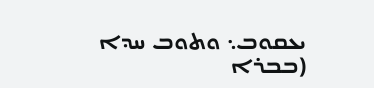ܝܥܩܘܒ܆ ܘܬܘܒ ܚܕܐ (ܒܒܪܐ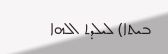ܒܝܬܐ) ܠܝܠܕܬ ܐܠܗܐ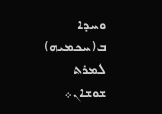ܘܚܕܐ ܒ(ܚܟܡܝܗ) ܠܡܪܬ ܫܘܫܐܢ܀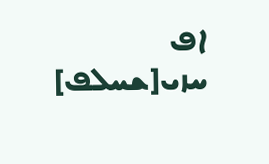ܐܦ ܚܙܝ[ܫܚܠܦ]